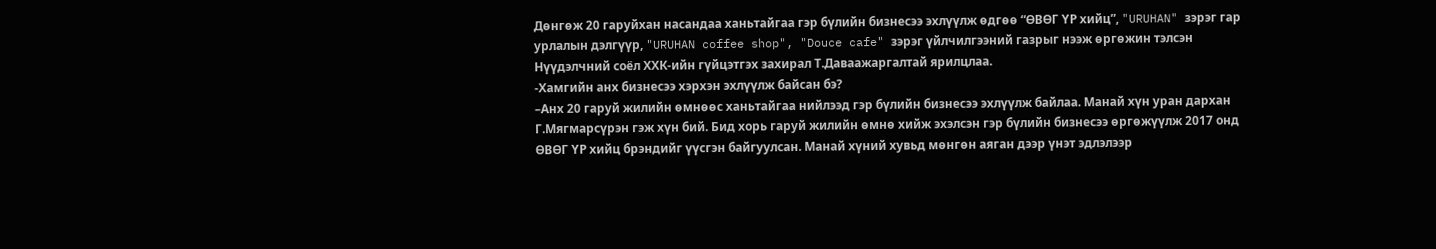Дөнгөж 20 гаруйхан насандаа ханьтайгаа гэр бүлийн бизнесээ эхлүүлж өдгөө “ӨВӨГ ҮР хийц”, "URUHAN" зэрэг гар урлалын дэлгүүр, "URUHAN coffee shop", "Douce cafe" зэрэг үйлчилгээний газрыг нээж өргөжин тэлсэн Нүүдэлчний соёл ХХК-ийн гүйцэтгэх захирал Т.Даваажаргалтай ярилцлаа.
-Хамгийн анх бизнесээ хэрхэн эхлүүлж байсан бэ?
–Анх 20 гаруй жилийн өмнөөс ханьтайгаа нийлээд гэр бүлийн бизнесээ эхлүүлж байлаа. Манай хүн уран дархан Г.Мягмарсүрэн гэж хүн бий. Бид хорь гаруй жилийн өмнө хийж эхэлсэн гэр бүлийн бизнесээ өргөжүүлж 2017 онд ӨВӨГ ҮР хийц брэндийг үүсгэн байгуулсан. Манай хүний хувьд мөнгөн аяган дээр үнэт эдлэлээр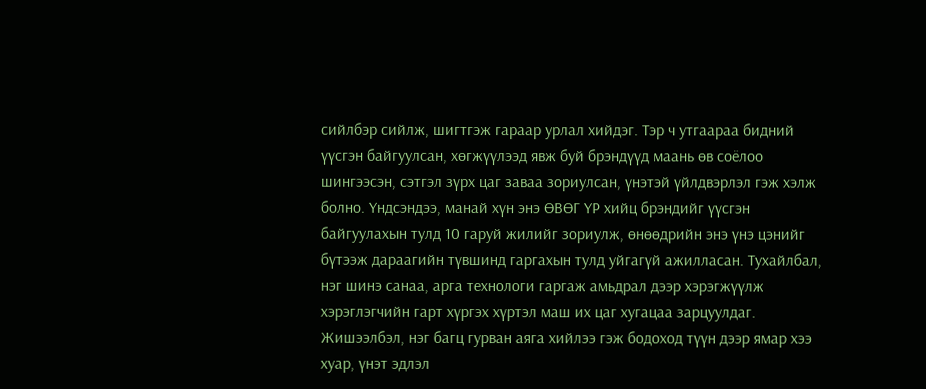сийлбэр сийлж, шигтгэж гараар урлал хийдэг. Тэр ч утгаараа бидний үүсгэн байгуулсан, хөгжүүлээд явж буй брэндүүд маань өв соёлоо шингээсэн, сэтгэл зүрх цаг заваа зориулсан, үнэтэй үйлдвэрлэл гэж хэлж болно. Үндсэндээ, манай хүн энэ ӨВӨГ ҮР хийц брэндийг үүсгэн байгуулахын тулд 10 гаруй жилийг зориулж, өнөөдрийн энэ үнэ цэнийг бүтээж дараагийн түвшинд гаргахын тулд уйгагүй ажилласан. Тухайлбал, нэг шинэ санаа, арга технологи гаргаж амьдрал дээр хэрэгжүүлж хэрэглэгчийн гарт хүргэх хүртэл маш их цаг хугацаа зарцуулдаг. Жишээлбэл, нэг багц гурван аяга хийлээ гэж бодоход түүн дээр ямар хээ хуар, үнэт эдлэл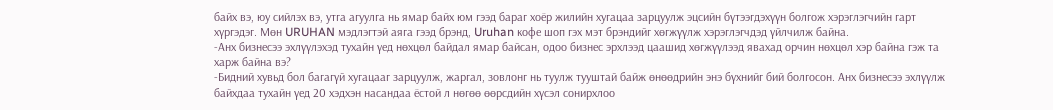байх вэ, юу сийлэх вэ, утга агуулга нь ямар байх юм гээд бараг хоёр жилийн хугацаа зарцуулж эцсийн бүтээгдэхүүн болгож хэрэглэгчийн гарт хүргэдэг. Мөн URUHAN мэдлэгтэй аяга гээд брэнд, Uruhan кофе шоп гэх мэт брэндийг хөгжүүлж хэрэглэгчдэд үйлчилж байна.
-Анх бизнесээ эхлүүлэхэд тухайн үед нөхцөл байдал ямар байсан, одоо бизнес эрхлээд цаашид хөгжүүлээд явахад орчин нөхцөл хэр байна гэж та харж байна вэ?
-Бидний хувьд бол багагүй хугацааг зарцуулж, жаргал, зовлонг нь туулж тууштай байж өнөөдрийн энэ бүхнийг бий болгосон. Анх бизнесээ эхлүүлж байхдаа тухайн үед 20 хэдхэн насандаа ёстой л нөгөө өөрсдийн хүсэл сонирхлоо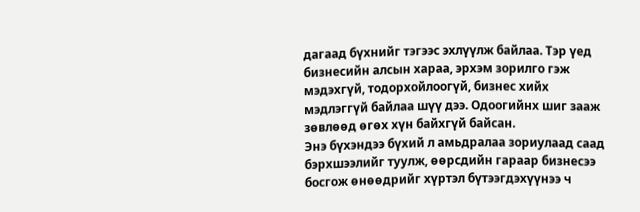дагаад бүхнийг тэгээс эхлүүлж байлаа. Тэр үед бизнесийн алсын хараа, эрхэм зорилго гэж мэдэхгүй, тодорхойлоогүй, бизнес хийх мэдлэггүй байлаа шүү дээ. Одоогийнх шиг зааж зөвлөөд өгөх хүн байхгүй байсан.
Энэ бүхэндээ бүхий л амьдралаа зориулаад саад бэрхшээлийг туулж, өөрсдийн гараар бизнесээ босгож өнөөдрийг хүртэл бүтээгдэхүүнээ ч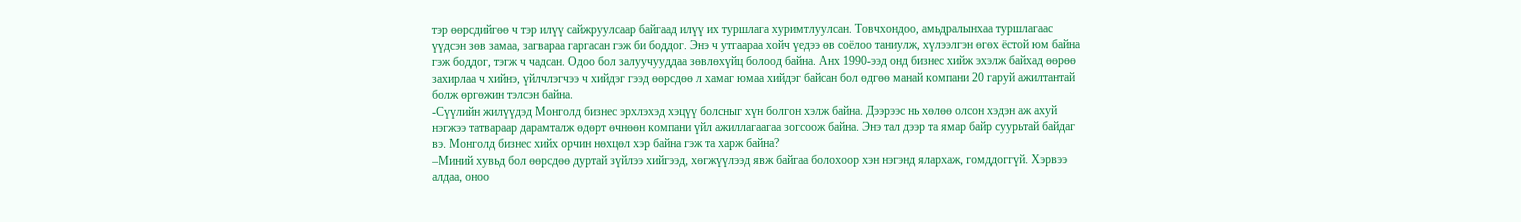тэр өөрсдийгөө ч тэр илүү сайжруулсаар байгаад илүү их туршлага хуримтлуулсан. Товчхондоо, амьдралынхаа туршлагаас үүдсэн зөв замаа, загвараа гаргасан гэж би боддог. Энэ ч утгаараа хойч үедээ өв соёлоо таниулж, хүлээлгэн өгөх ёстой юм байна гэж боддог, тэгж ч чадсан. Одоо бол залуучууддаа зөвлөхүйц болоод байна. Анх 1990-ээд онд бизнес хийж эхэлж байхад өөрөө захирлаа ч хийнэ, үйлчлэгчээ ч хийдэг гээд өөрсдөө л хамаг юмаа хийдэг байсан бол өдгөө манай компани 20 гаруй ажилтантай болж өргөжин тэлсэн байна.
-Сүүлийн жилүүдэд Монголд бизнес эрхлэхэд хэцүү болсныг хүн болгон хэлж байна. Дээрээс нь хөлөө олсон хэдэн аж ахуй нэгжээ татвараар дарамталж өдөрт өчнөөн компани үйл ажиллагаагаа зогсоож байна. Энэ тал дээр та ямар байр суурьтай байдаг вэ. Монголд бизнес хийх орчин нөхцөл хэр байна гэж та харж байна?
–Миний хувьд бол өөрсдөө дуртай зүйлээ хийгээд, хөгжүүлээд явж байгаа болохоор хэн нэгэнд ялархаж, гомддоггүй. Хэрвээ алдаа, оноо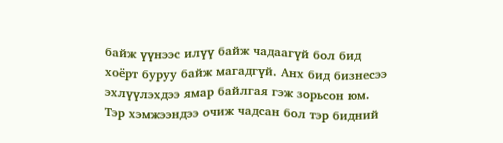байж үүнээс илүү байж чадаагүй бол бид хоёрт буруу байж магадгүй. Анх бид бизнесээ эхлүүлэхдээ ямар байлгая гэж зорьсон юм. Тэр хэмжээндээ очиж чадсан бол тэр бидний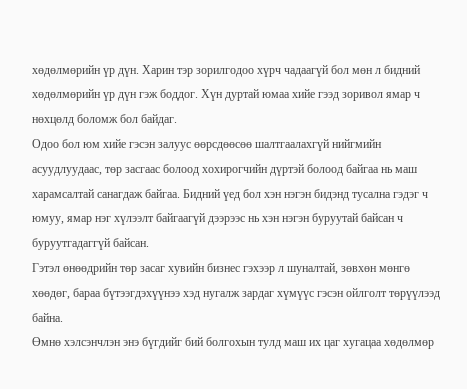хөдөлмөрийн үр дүн. Харин тэр зорилгодоо хүрч чадаагүй бол мөн л бидний хөдөлмөрийн үр дүн гэж боддог. Хүн дуртай юмаа хийе гээд зоривол ямар ч нөхцөлд боломж бол байдаг.
Одоо бол юм хийе гэсэн залуус өөрсдөөсөө шалтгаалахгүй нийгмийн асуудлуудаас, төр засгаас болоод хохирогчийн дүртэй болоод байгаа нь маш харамсалтай санагдаж байгаа. Бидний үед бол хэн нэгэн бидэнд тусална гэдэг ч юмуу, ямар нэг хүлээлт байгаагүй дээрээс нь хэн нэгэн буруутай байсан ч буруутгадаггүй байсан.
Гэтэл өнөөдрийн төр засаг хувийн бизнес гэхээр л шуналтай, зөвхөн мөнгө хөөдөг, бараа бүтээгдэхүүнээ хэд нугалж зардаг хүмүүс гэсэн ойлголт төрүүлээд байна.
Өмнө хэлсэнчлэн энэ бүгдийг бий болгохын тулд маш их цаг хугацаа хөдөлмөр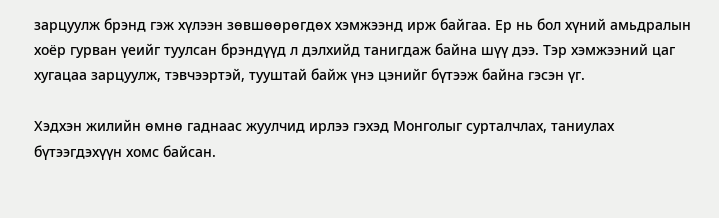зарцуулж брэнд гэж хүлээн зөвшөөрөгдөх хэмжээнд ирж байгаа. Ер нь бол хүний амьдралын хоёр гурван үеийг туулсан брэндүүд л дэлхийд танигдаж байна шүү дээ. Тэр хэмжээний цаг хугацаа зарцуулж, тэвчээртэй, тууштай байж үнэ цэнийг бүтээж байна гэсэн үг.

Хэдхэн жилийн өмнө гаднаас жуулчид ирлээ гэхэд Монголыг сурталчлах, таниулах бүтээгдэхүүн хомс байсан.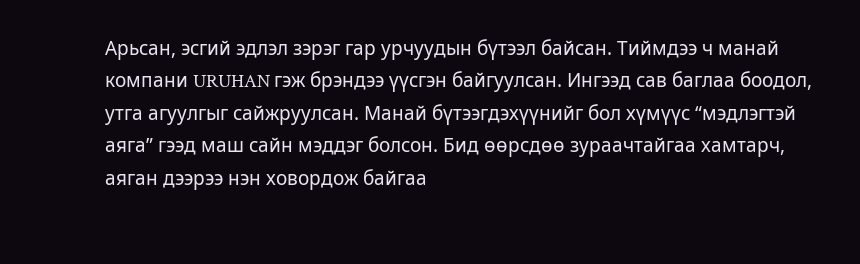Арьсан, эсгий эдлэл зэрэг гар урчуудын бүтээл байсан. Тиймдээ ч манай компани URUHAN гэж брэндээ үүсгэн байгуулсан. Ингээд сав баглаа боодол, утга агуулгыг сайжруулсан. Манай бүтээгдэхүүнийг бол хүмүүс “мэдлэгтэй аяга” гээд маш сайн мэддэг болсон. Бид өөрсдөө зураачтайгаа хамтарч, аяган дээрээ нэн ховордож байгаа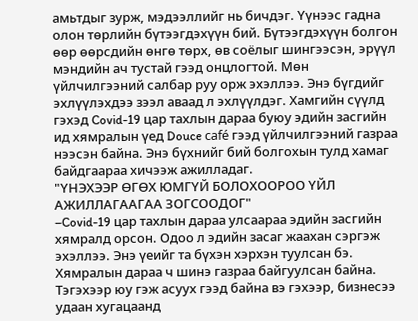амьтдыг зурж, мэдээллийг нь бичдэг. Үүнээс гадна олон төрлийн бүтээгдэхүүн бий. Бүтээгдэхүүн болгон өөр өөрсдийн өнгө төрх, өв соёлыг шингээсэн, эрүүл мэндийн ач тустай гээд онцлогтой. Мөн үйлчилгээний салбар руу орж эхэллээ. Энэ бүгдийг эхлүүлэхдээ зээл аваад л эхлүүлдэг. Хамгийн сүүлд гэхэд Covid-19 цар тахлын дараа буюу эдийн засгийн ид хямралын үед Douce café гээд үйлчилгээний газраа нээсэн байна. Энэ бүхнийг бий болгохын тулд хамаг байдгаараа хичээж ажилладаг.
"ҮНЭХЭЭР ӨГӨХ ЮМГҮЙ БОЛОХООРОО ҮЙЛ АЖИЛЛАГААГАА ЗОГСООДОГ"
–Covid-19 цар тахлын дараа улсаараа эдийн засгийн хямралд орсон. Одоо л эдийн засаг жаахан сэргэж эхэллээ. Энэ үеийг та бүхэн хэрхэн туулсан бэ. Хямралын дараа ч шинэ газраа байгуулсан байна. Тэгэхээр юу гэж асуух гээд байна вэ гэхээр, бизнесээ удаан хугацаанд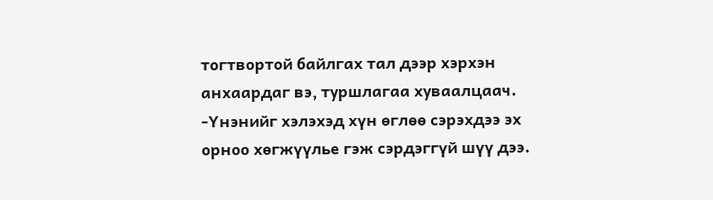тогтвортой байлгах тал дээр хэрхэн анхаардаг вэ, туршлагаа хуваалцаач.
-Үнэнийг хэлэхэд хүн өглөө сэрэхдээ эх орноо хөгжүүлье гэж сэрдэггүй шүү дээ.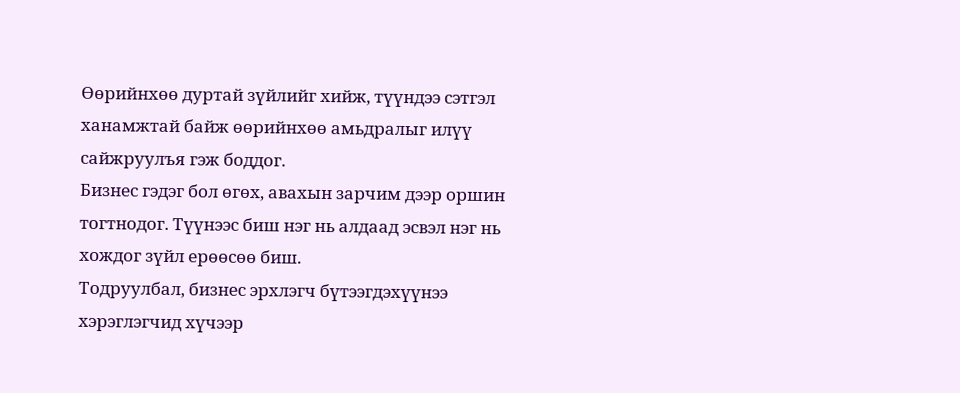Өөрийнхөө дуртай зүйлийг хийж, түүндээ сэтгэл ханамжтай байж өөрийнхөө амьдралыг илүү сайжруулъя гэж боддог.
Бизнес гэдэг бол өгөх, авахын зарчим дээр оршин тогтнодог. Түүнээс биш нэг нь алдаад эсвэл нэг нь хождог зүйл ерөөсөө биш.
Тодруулбал, бизнес эрхлэгч бүтээгдэхүүнээ хэрэглэгчид хүчээр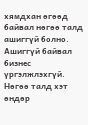хямдхан өгөөд байвал нөгөө талд ашиггүй болно. Ашиггүй байвал бизнес үргэлжлэхгүй. Нөгөө талд хэт өндөр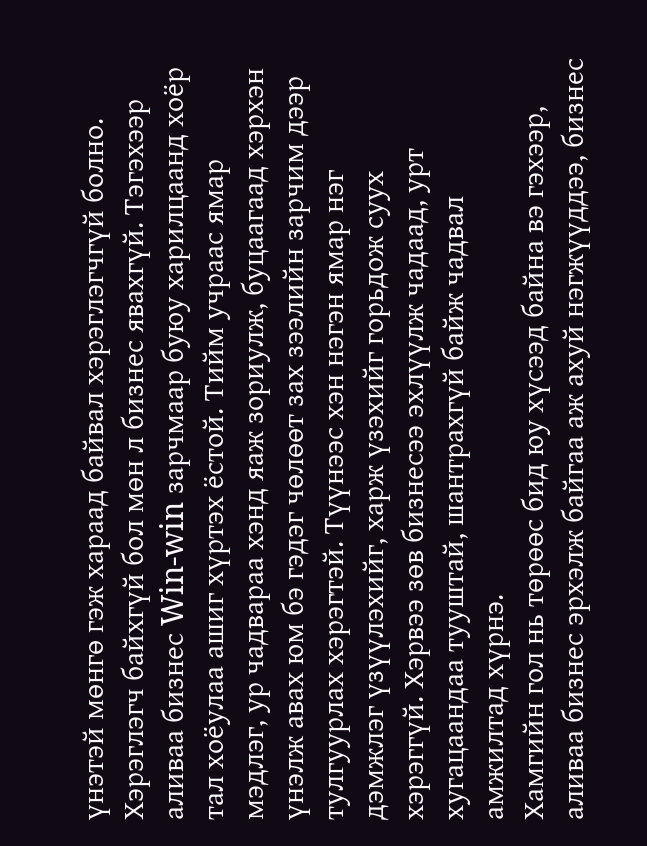үнэтэй мөнгө гэж хараад байвал хэрэглэгчгүй болно. Хэрэглэгч байхгүй бол мөн л бизнес явахгүй. Тэгэхээр аливаа бизнес Win-win зарчмаар буюу харилцаанд хоёр тал хоёулаа ашиг хүртэх ёстой. Тийм учраас ямар мэдлэг, ур чадвараа хэнд яаж зориулж, буцаагаад хэрхэн үнэлж авах юм бэ гэдэг чөлөөт зах зээлийн зарчим дээр тулгуурлах хэрэгтэй. Түүнээс хэн нэгэн ямар нэг дэмжлэг үзүүлэхийг, харж үзэхийг горьдож суух хэрэггүй. Хэрвээ зөв бизнесээ эхлүүлж чадаад, урт хугацаандаа тууштай, шантрахгүй байж чадвал амжилтад хүрнэ.
Хамгийн гол нь төрөөс бид юу хүсээд байна вэ гэхээр, аливаа бизнес эрхэлж байгаа аж ахуй нэгжүүддээ, бизнес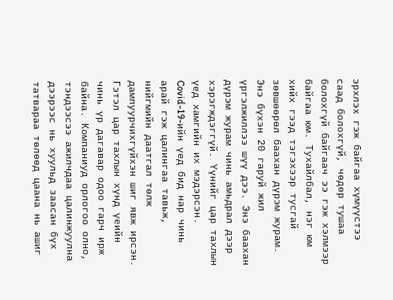эрхлэх гэж байгаа хүмүүстээ саад болохгүй, чөдөр тушаа болохгүй байгаач ээ гэж хэлмээр байгаа юм. Тухайлбал, нэг юм хийх гээд тэгэхээр тусгай зөвшөөрөл баахан дүрэм журам. Энэ бүхэн 20 гаруй жил үргэлжиллээ шүү дээ. Энэ баахан дүрэм журам чинь амьдрал дээр хэрэгждэггүй. Үүнийг цар тахлын үед хамгийн их мэдэрсэн. Covid-19-ийн үед бид нар чинь арай гэж цалингаа тавьж, нийгмийн даатгал төлж дампуурчихгүйхэн шиг явж ирсэн. Гэтэл цар тахлын хүнд үеийн чинь үр дагавар одоо гарч ирж байна. Компаниуд орлогоо олно, тэндээсээ ажилчдаа цалинжуулна дээрээс нь хуульд заасан бүх татвараа төлөөд цаана нь ашиг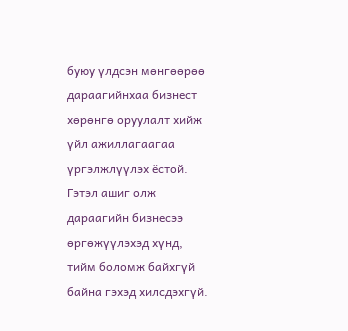буюу үлдсэн мөнгөөрөө дараагийнхаа бизнест хөрөнгө оруулалт хийж үйл ажиллагаагаа үргэлжлүүлэх ёстой.
Гэтэл ашиг олж дараагийн бизнесээ өргөжүүлэхэд хүнд, тийм боломж байхгүй байна гэхэд хилсдэхгүй.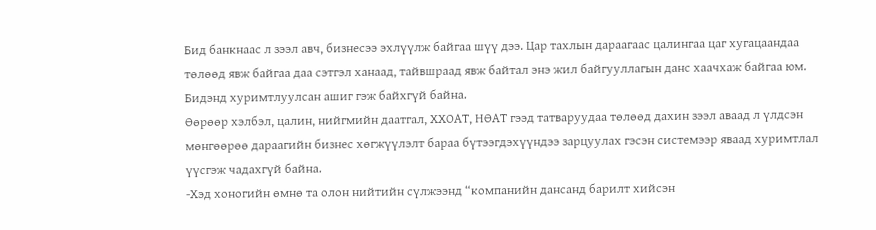Бид банкнаас л зээл авч, бизнесээ эхлүүлж байгаа шүү дээ. Цар тахлын дараагаас цалингаа цаг хугацаандаа төлөөд явж байгаа даа сэтгэл ханаад, тайвшраад явж байтал энэ жил байгууллагын данс хаачхаж байгаа юм. Бидэнд хуримтлуулсан ашиг гэж байхгүй байна.
Өөрөөр хэлбэл, цалин, нийгмийн даатгал, ХХОАТ, НӨАТ гээд татваруудаа төлөөд дахин зээл аваад л үлдсэн мөнгөөрөө дараагийн бизнес хөгжүүлэлт бараа бүтээгдэхүүндээ зарцуулах гэсэн системээр яваад хуримтлал үүсгэж чадахгүй байна.
-Хэд хоногийн өмнө та олон нийтийн сүлжээнд “компанийн дансанд барилт хийсэн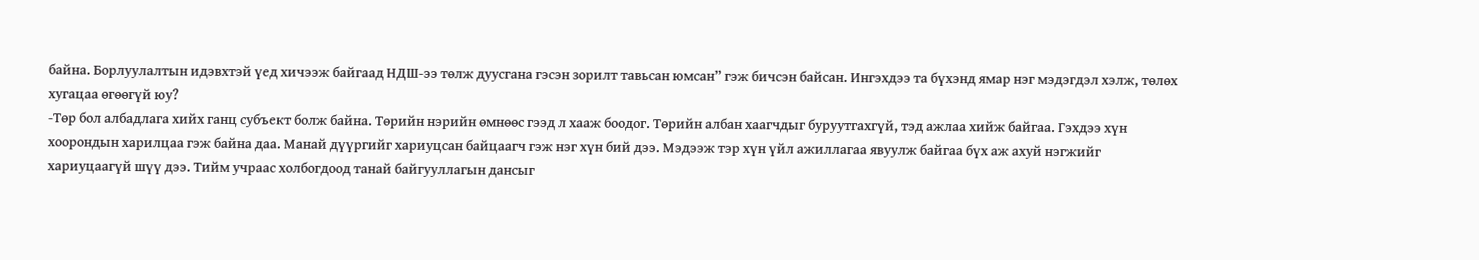байна. Борлуулалтын идэвхтэй үед хичээж байгаад НДШ-ээ төлж дуусгана гэсэн зорилт тавьсан юмсан” гэж бичсэн байсан. Ингэхдээ та бүхэнд ямар нэг мэдэгдэл хэлж, төлөх хугацаа өгөөгүй юу?
-Төр бол албадлага хийх ганц субъект болж байна. Төрийн нэрийн өмнөөс гээд л хааж боодог. Төрийн албан хаагчдыг буруутгахгүй, тэд ажлаа хийж байгаа. Гэхдээ хүн хоорондын харилцаа гэж байна даа. Манай дүүргийг хариуцсан байцаагч гэж нэг хүн бий дээ. Мэдээж тэр хүн үйл ажиллагаа явуулж байгаа бүх аж ахуй нэгжийг хариуцаагүй шүү дээ. Тийм учраас холбогдоод танай байгууллагын дансыг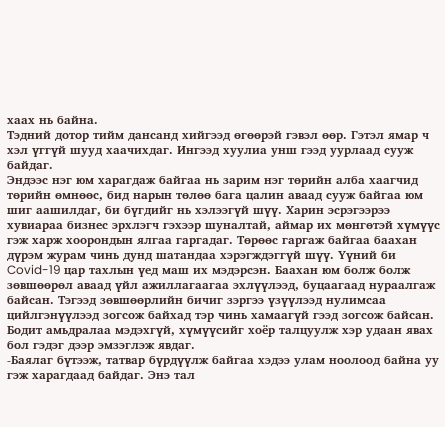хаах нь байна.
Тэдний дотор тийм дансанд хийгээд өгөөрэй гэвэл өөр. Гэтэл ямар ч хэл үггүй шууд хаачихдаг. Ингээд хуулиа унш гээд уурлаад сууж байдаг.
Эндээс нэг юм харагдаж байгаа нь зарим нэг төрийн алба хаагчид төрийн өмнөөс, бид нарын төлөө бага цалин аваад сууж байгаа юм шиг аашилдаг, би бүгдийг нь хэлээгүй шүү. Харин эсрэгээрээ хувиараа бизнес эрхлэгч гэхээр шуналтай, аймар их мөнгөтэй хүмүүс гэж харж хоорондын ялгаа гаргадаг. Төрөөс гаргаж байгаа баахан дүрэм журам чинь дунд шатандаа хэрэгждэггүй шүү. Үүний би Covid-19 цар тахлын үед маш их мэдэрсэн. Баахан юм болж болж зөвшөөрөл аваад үйл ажиллагаагаа эхлүүлээд, буцаагаад нураалгаж байсан. Тэгээд зөвшөөрлийн бичиг зэргээ үзүүлээд нулимсаа цийлгэнүүлээд зогсож байхад тэр чинь хамаагүй гээд зогсож байсан. Бодит амьдралаа мэдэхгүй, хүмүүсийг хоёр талцуулж хэр удаан явах бол гэдэг дээр эмзэглэж явдаг.
-Баялаг бүтээж, татвар бүрдүүлж байгаа хэдээ улам ноолоод байна уу гэж харагдаад байдаг. Энэ тал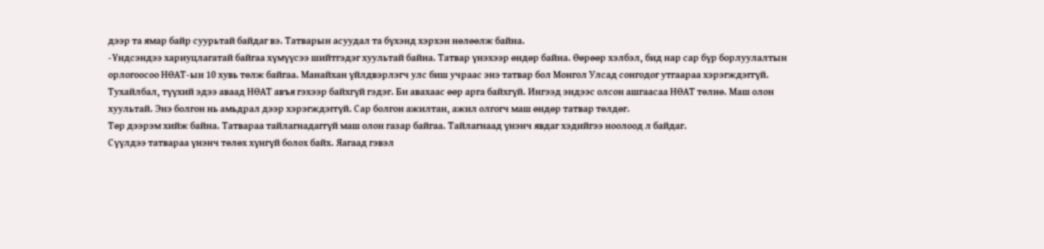дээр та ямар байр суурьтай байдаг вэ. Татварын асуудал та бүхэнд хэрхэн нөлөөлж байна.
-Үндсэндээ хариуцлагатай байгаа хүмүүсээ шийтгэдэг хуультай байна. Татвар үнэхээр өндөр байна. Өөрөөр хэлбэл, бид нар сар бүр борлуулалтын орлогоосоо НӨАТ-ын 10 хувь төлж байгаа. Манайхан үйлдвэрлэгч улс биш учраас энэ татвар бол Монгол Улсад сонгодог утгаараа хэрэгждэггүй. Тухайлбал, түүхий эдээ аваад НӨАТ авъя гэхээр байхгүй гэдэг. Би авахаас өөр арга байхгүй. Ингээд эндээс олсон ашгаасаа НӨАТ төлнө. Маш олон хуультай. Энэ болгон нь амьдрал дээр хэрэгждэггүй. Сар болгон ажилтан, ажил олгогч маш өндөр татвар төлдөг.
Төр дээрэм хийж байна. Татвараа тайлагнадаггүй маш олон газар байгаа. Тайлагнаад үнэнч явдаг хэдийгээ ноолоод л байдаг.
Сүүлдээ татвараа үнэнч төлөх хүнгүй болох байх. Яагаад гэвэл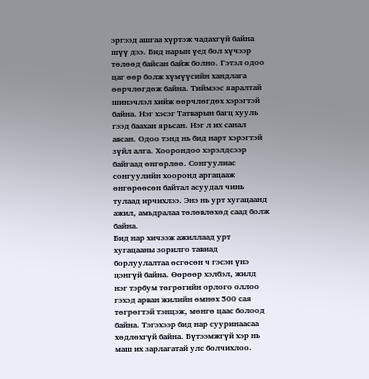эргээд ашгаа хүртэж чадахгүй байна шүү дээ. Бид нарын үед бол хүчээр төлөөд байсан байж болно. Гэтэл одоо цаг өөр болж хүмүүсийн хандлага өөрчлөгдөж байна. Тиймээс яаралтай шинэчлэл хийж өөрчлөгдөх хэрэгтэй байна. Нэг хэсэг Татварын багц хууль гээд баахан ярьсан. Нэг л их санал авсан. Одоо тэнд нь бид нарт хэрэгтэй зүйл алга. Хоорондоо хэрэлдсээр байгаад өнгөрлөө. Сонгуулиас сонгуулийн хооронд аргацааж өнгөрөөсөн байтал асуудал чинь тулаад ирчихлээ. Энэ нь урт хугацаанд ажил, амьдралаа төлөвлөхөд саад болж байна.
Бид нар хичээж ажиллаад урт хугацааны зорилго тавиад борлуулалтаа өсгөсөн ч гэсэн үнэ цэнгүй байна. Өөрөөр хэлбэл, жилд нэг тэрбум төгрөгийн орлого оллоо гэхэд арван жилийн өмнөх 500 сая төгрөгтэй тэнцэж, мөнгө цаас болоод байна. Тэгэхээр бид нар сууринаасаа хөдлөхгүй байна. Бүтээмжгүй хэр нь маш их зарлагатай улс болчихлоо.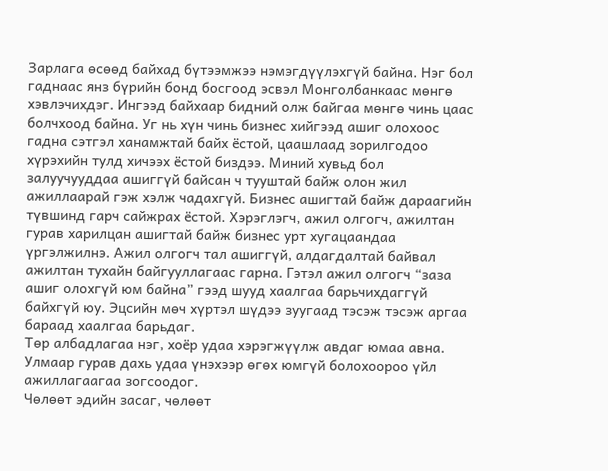Зарлага өсөөд байхад бүтээмжээ нэмэгдүүлэхгүй байна. Нэг бол гаднаас янз бүрийн бонд босгоод эсвэл Монголбанкаас мөнгө хэвлэчихдэг. Ингээд байхаар бидний олж байгаа мөнгө чинь цаас болчхоод байна. Уг нь хүн чинь бизнес хийгээд ашиг олохоос гадна сэтгэл ханамжтай байх ёстой, цаашлаад зорилгодоо хүрэхийн тулд хичээх ёстой биздээ. Миний хувьд бол залуучууддаа ашиггүй байсан ч тууштай байж олон жил ажиллаарай гэж хэлж чадахгүй. Бизнес ашигтай байж дараагийн түвшинд гарч сайжрах ёстой. Хэрэглэгч, ажил олгогч, ажилтан гурав харилцан ашигтай байж бизнес урт хугацаандаа үргэлжилнэ. Ажил олгогч тал ашиггүй, алдагдалтай байвал ажилтан тухайн байгууллагаас гарна. Гэтэл ажил олгогч “заза ашиг олохгүй юм байна” гээд шууд хаалгаа барьчихдаггүй байхгүй юу. Эцсийн мөч хүртэл шүдээ зуугаад тэсэж тэсэж аргаа бараад хаалгаа барьдаг.
Төр албадлагаа нэг, хоёр удаа хэрэгжүүлж авдаг юмаа авна. Улмаар гурав дахь удаа үнэхээр өгөх юмгүй болохоороо үйл ажиллагаагаа зогсоодог.
Чөлөөт эдийн засаг, чөлөөт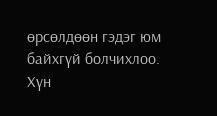өрсөлдөөн гэдэг юм байхгүй болчихлоо. Хүн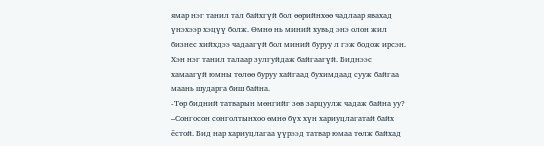ямар нэг танил тал байхгүй бол өөрийнхөө чадлаар явахад үнэхээр хэцүү болж. Өмнө нь миний хувьд энэ олон жил бизнес хийхдээ чадаагүй бол миний буруу л гэж бодож ирсэн. Хэн нэг танил талаар зулгуйдаж байгаагүй. Биднээс хамаагүй юмны төлөө буруу хайгаад бухимдаад сууж байгаа маань шударга биш байна.
-Төр бидний татварын мөнгийг зөв зарцуулж чадаж байна уу?
–Сонгосон сонголтынхоо өмнө бүх хүн хариуцлагатай байх ёстой. Бид нар хариуцлагаа үүрээд татвар юмаа төлж байхад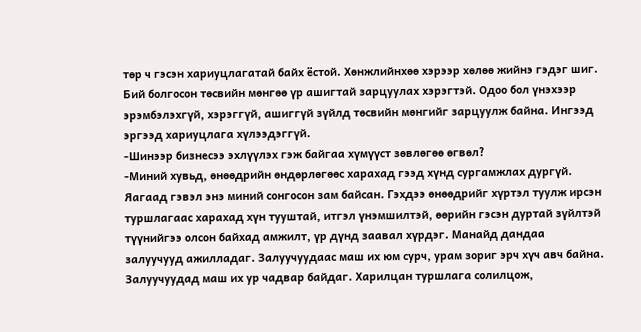төр ч гэсэн хариуцлагатай байх ёстой. Хөнжлийнхөө хэрээр хөлөө жийнэ гэдэг шиг. Бий болгосон төсвийн мөнгөө үр ашигтай зарцуулах хэрэгтэй. Одоо бол үнэхээр эрэмбэлэхгүй, хэрэггүй, ашиггүй зүйлд төсвийн мөнгийг зарцуулж байна. Ингээд эргээд хариуцлага хүлээдэггүй.
-Шинээр бизнесээ эхлүүлэх гэж байгаа хүмүүст зөвлөгөө өгвөл?
-Миний хувьд, өнөөдрийн өндөрлөгөөс харахад гээд хүнд сургамжлах дургүй. Яагаад гэвэл энэ миний сонгосон зам байсан. Гэхдээ өнөөдрийг хүртэл туулж ирсэн туршлагаас харахад хүн тууштай, итгэл үнэмшилтэй, өөрийн гэсэн дуртай зүйлтэй түүнийгээ олсон байхад амжилт, үр дүнд заавал хүрдэг. Манайд дандаа залуучууд ажилладаг. Залуучуудаас маш их юм сурч, урам зориг эрч хүч авч байна. Залуучуудад маш их ур чадвар байдаг. Харилцан туршлага солилцож,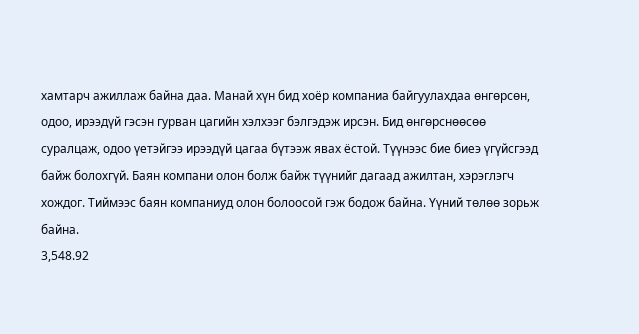хамтарч ажиллаж байна даа. Манай хүн бид хоёр компаниа байгуулахдаа өнгөрсөн, одоо, ирээдүй гэсэн гурван цагийн хэлхээг бэлгэдэж ирсэн. Бид өнгөрснөөсөө суралцаж, одоо үетэйгээ ирээдүй цагаа бүтээж явах ёстой. Түүнээс бие биеэ үгүйсгээд байж болохгүй. Баян компани олон болж байж түүнийг дагаад ажилтан, хэрэглэгч хождог. Тиймээс баян компаниуд олон болоосой гэж бодож байна. Үүний төлөө зорьж байна.
3,548.92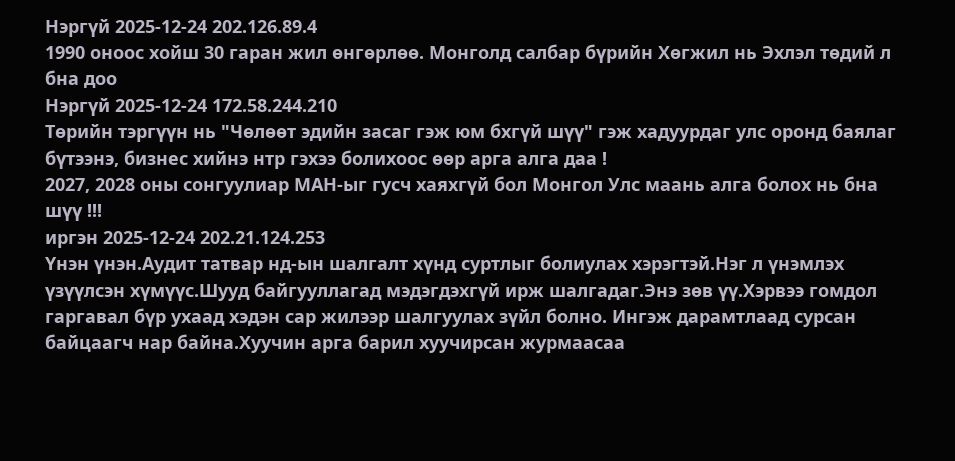Нэргүй 2025-12-24 202.126.89.4
1990 оноос хойш 30 гаран жил өнгөрлөө. Монголд салбар бүрийн Хөгжил нь Эхлэл төдий л бна доо
Нэргүй 2025-12-24 172.58.244.210
Төрийн тэргүүн нь "Чөлөөт эдийн засаг гэж юм бхгүй шүү" гэж хадуурдаг улс оронд баялаг бүтээнэ, бизнес хийнэ нтр гэхээ болихоос өөр арга алга даа !
2027, 2028 оны сонгуулиар МАН-ыг гусч хаяхгүй бол Монгол Улс маань алга болох нь бна шүү !!!
иргэн 2025-12-24 202.21.124.253
Үнэн үнэн.Аудит татвар нд-ын шалгалт хүнд суртлыг болиулах хэрэгтэй.Нэг л үнэмлэх үзүүлсэн хүмүүс.Шууд байгууллагад мэдэгдэхгүй ирж шалгадаг.Энэ зөв үү.Хэрвээ гомдол гаргавал бүр ухаад хэдэн сар жилээр шалгуулах зүйл болно. Ингэж дарамтлаад сурсан байцаагч нар байна.Хуучин арга барил хуучирсан журмаасаа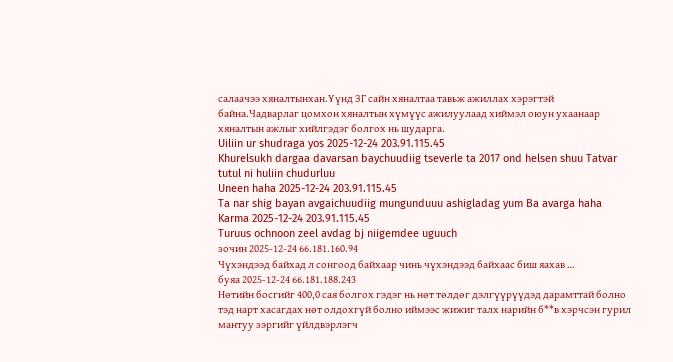салаачээ хяналтынхан.Үүнд ЗГ сайн хяналтаа тавьж ажиллах хэрэгтэй байна.Чадварлаг цомхон хяналтын хүмүүс ажилуулаад хиймэл оюун ухаанаар хяналтын ажлыг хийлгэдэг болгох нь шударга.
Uiliin ur shudraga yos 2025-12-24 203.91.115.45
Khurelsukh dargaa davarsan baychuudiig tseverle ta 2017 ond helsen shuu Tatvar tutul ni huliin chudurluu
Uneen haha 2025-12-24 203.91.115.45
Ta nar shig bayan avgaichuudiig mungunduuu ashigladag yum Ba avarga haha
Karma 2025-12-24 203.91.115.45
Turuus ochnoon zeel avdag bj niigemdee uguuch
зочин 2025-12-24 66.181.160.94
Чүхэндээд байхад л сонгоод байхаар чинь чүхэндээд байхаас биш яахав …
буяа 2025-12-24 66.181.188.243
Нөтийн босгийг 400,0 сая болгох гэдэг нь нөт төлдөг дэлгүүрүүдэд дарамттай болно тэд нарт хасагдах нөт олдохгүй болно иймээс жижиг талх нарийн б**в хэрчсэн гурил мантуу зэргийг үйлдвэрлэгч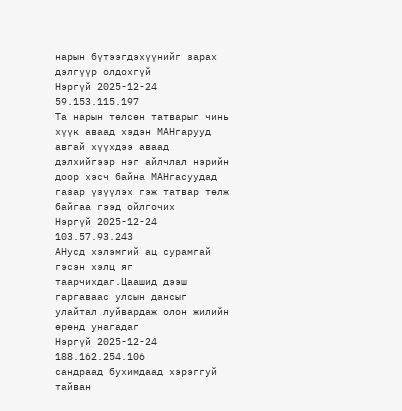нарын бүтээгдэхүүнийг зарах дэлгүүр олдохгүй
Нэргүй 2025-12-24 59.153.115.197
Та нарын төлсөн татварыг чинь хүүк аваад хэдэн МАНгарууд авгай хүүхдээ аваад дэлхийгээр нэг айлчлал нэрийн доор хэсч байна МАНгасуудад газар үзүүлэх гэж татвар төлж байгаа гээд ойлгочих
Нэргүй 2025-12-24 103.57.93.243
АНусд хэлэмгий ац сурамгай гэсэн хэлц яг таарчихдаг.Цаашид дээш гаргаваас улсын дансыг улайтал луйвардаж олон жилийн өрөнд унагадаг
Нэргүй 2025-12-24 188.162.254.106
сандраад бухимдаад хэрэггуй тайван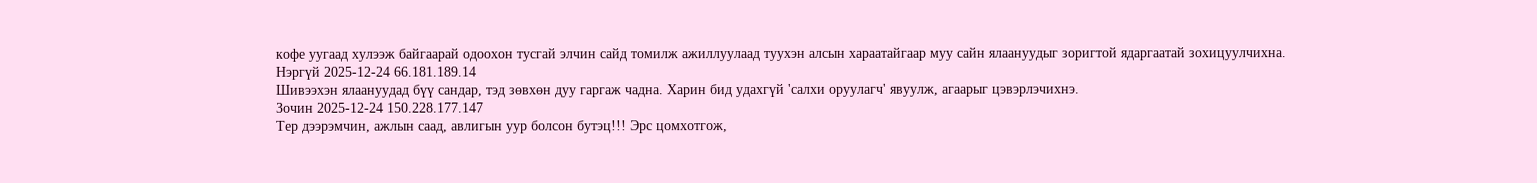кофе уугаад хулээж байгаарай одоохон тусгай элчин сайд томилж ажиллуулаад туухэн алсын хараатайгаар муу сайн ялаануудыг зоригтой ядаргаатай зохицуулчихна.
Нэргүй 2025-12-24 66.181.189.14
Шивээхэн ялаануудад бүү сандар, тэд зөвхөн дуу гаргаж чадна. Харин бид удахгүй 'салхи оруулагч' явуулж, агаарыг цэвэрлэчихнэ.
Зочин 2025-12-24 150.228.177.147
Тер дээрэмчин, ажлын саад, авлигын уур болсон бутэц!!! Эрс цомхотгож,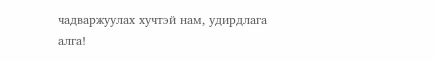чадваржуулах хучтэй нам, удирдлага алга!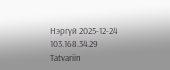Нэргүй 2025-12-24 103.168.34.29
Tatvariin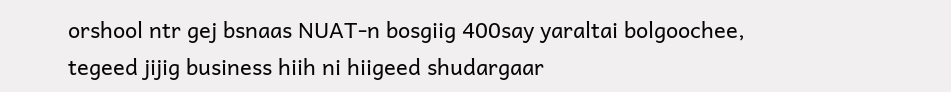orshool ntr gej bsnaas NUAT-n bosgiig 400say yaraltai bolgoochee, tegeed jijig business hiih ni hiigeed shudargaar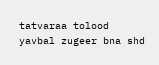tatvaraa tolood yavbal zugeer bna shd